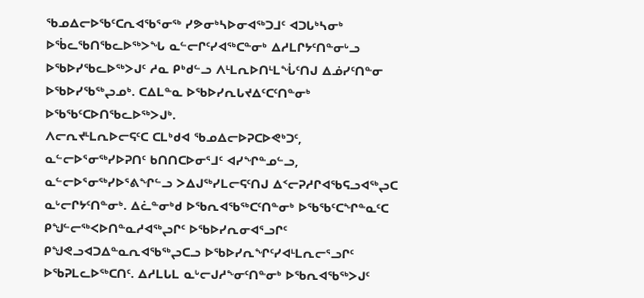ᖃᓄᐃᓕᐅᖃᑦᑕᕆᐊᖃᕐᓂᖅ ᓯᕗᓂᒃᓴᐅᓂᐊᖅᑐᒧᑦ ᐊᑐᒐᒃᓴᓂᒃ
ᐅᖄᓚᖃᑎᖃᓚᐅᖅᐳᖓ ᓇᓪᓕᒋᑦᓯᐊᖅᑕᓐᓂᒃ ᐃᓱᒪᒋᔭᑦᑎᓐᓂᒡᓗ ᐅᖃᐅᓯᖃᓚᐅᖅᐳᒍᑦ ᓱᓇ ᑭᒃᑯᓪᓗ ᐱᒻᒪᕆᐅᑎᒻᒪᖔᑦᑎᒍ ᐃᓅᓯᑦᑎᓐᓂ ᐅᖃᐅᓯᖃᖅᖢᓄᒃ. ᑕᐃᒪᓐᓇ ᐅᖃᐅᓯᕆᒐᔪᐃᑦᑕᑦᑎᓐᓂᒃ ᐅᖃᖃᑦᑕᐅᑎᖃᓚᐅᖅᐳᒍᒃ.
ᐱᓕᕆᔪᒻᒪᕆᐅᓕᕋᑦᑕ ᑕᒪᒃᑯᐊ ᖃᓄᐃᓕᐅᕈᑕᐅᕙᒃᑐᑦ, ᓇᓪᓕᐅᕐᓂᖅᓯᐅᕈᑎᑦ ᑲᑎᑎᑕᐅᓂᕐᒧᑦ ᐊᓯᖏᓐᓄᓪᓗ, ᓇᓪᓕᐅᕐᓂᖅᓯᐅᕐᕕᖏᓪᓗ ᐳᐃᒍᖅᓯᒪᓕᕋᑦᑎᒍ ᐃᑉᓕᕈᓱᒋᐊᖃᕋᓗᐊᖅᖢᑕ ᓇᒡᓕᒋᔭᑦᑎᓐᓂᒃ. ᐃᓛᓐᓂᒃᑯ ᐅᖃᕆᐊᖃᖅᑕᑦᑎᓐᓂᒃ ᐅᖃᖃᑦᑕᖏᓐᓇᑦᑕ ᑭᖑᓪᓕᖅᐸᐅᑎᓐᓇᓱᐊᖅᖢᒋᑦ ᐅᖃᐅᓯᕆᓂᐊᕐᓗᒋᑦ ᑭᖑᕙᓗᐊᑐᐃᓐᓇᕆᐊᖃᖅᖢᑕᓗ ᐅᖃᐅᓯᕆᖏᑦᓯᐊᒻᒪᕆᓕᕐᓗᒋᑦ ᐅᖃᕈᒪᓚᐅᖅᑕᑎᑦ. ᐃᓱᒪᒐᒪ ᓇᒡᓕᒍᓱᖕᓂᑦᑎᓐᓂᒃ ᐅᖃᕆᐊᖃᖅᐳᒍᑦ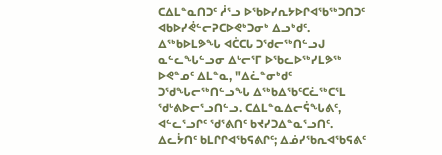ᑕᐃᒪᓐᓇᑎᑐᑦ ᓲᕐᓗ ᐅᖃᐅᓯᕆᔭᐅᒋᐊᖃᖅᑐᑎᑐᑦ ᐊᑲᐅᓯᕚᓪᓕᕈᑕᐅᕙᒃᑐᓂᒃ ᐃᓗᒃᑯᑦ.
ᐃᖅᑲᐅᒪᕗᖓ ᐊᑖᑕᒐ ᑐᖁᓕᖅᑎᓪᓗᒍ ᓇᓪᓚᖓᓪᓗᓂ ᐃᒡᓕᕐᒥ ᐅᖃᓚᐅᖅᓯᒪᕗᖅ ᐅᕙᓐᓄᑦ ᐃᒪᓐᓇ, "ᐃᓛᓐᓂᒃᑯᑦ ᑐᖁᖓᓕᖅᑎᓪᓗᖓ ᐃᖅᑲᐃᖃᑦᑕᓛᖅᑕᕐᒪ ᖁᒡᕕᐅᓕᕐᓗᑎᓪᓗ. ᑕᐃᒪᓐᓇᐃᓕᕌᖓᕕᑦ, ᐊᓪᓚᕐᓗᒋᑦ ᖁᕐᕕᑎᑦ ᑲᔪᓯᑐᐃᓐᓇᕐᓗᑎᑦ. ᐃᓚᔮᑎᑦ ᑲᒪᒋᒋᐊᖃᕋᕕᒋᑦ; ᐃᓅᓯᖃᕆᐊᖃᕋᕕᑦ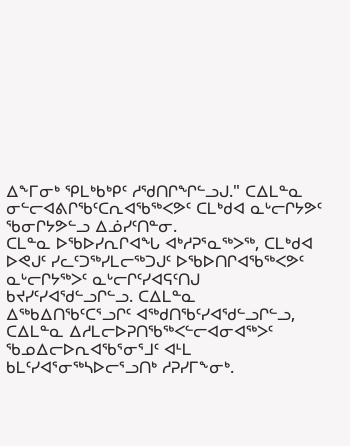ᐃᖕᒥᓂᒃ ᕿᒪᒃᑲᒃᑭᑦ ᓱᖁᑎᒋᖏᓪᓗᒍ." ᑕᐃᒪᓐᓇ ᓂᓪᓕᐊᕕᒋᖃᑦᑕᕆᐊᖃᖅᐸᕗᑦ ᑕᒪᒃᑯᐊ ᓇᒡᓕᒋᔭᕗᑦ ᖃᓂᒋᔭᕗᓪᓗ ᐃᓅᓯᑦᑎᓐᓂ.
ᑕᒪᓐᓇ ᐅᖃᐅᓯᕆᒋᐊᖓ ᐊᒃᓱᕈᕐᓇᖅᐳᖅ, ᑕᒪᒃᑯᐊ ᐅᕙᒍᑦ ᓯᓚᑦᑐᖅᓯᒪᓕᖅᑐᒍᑦ ᐅᖃᐅᑎᒋᐊᖃᖅᐸᕗᑦ ᓇᒡᓕᒋᔭᖅᐳᑦ ᓇᒡᓕᒋᑦᓯᐊᕋᑦᑎᒍ ᑲᔪᓯᑦᓯᐊᖁᓪᓗᒋᓪᓗ. ᑕᐃᒪᓐᓇ ᐃᖅᑲᐃᑎᖃᑦᑕᕐᓗᒋᑦ ᐊᖅᑯᑎᖃᑦᓯᐊᖁᓪᓗᒋᓪᓗ, ᑕᐃᒪᓐᓇ ᐃᓱᒪᓕᐅᕈᑎᖃᖅᐸᓪᓕᐊᓂᐊᖅᐳᑦ ᖃᓄᐃᓕᐅᕆᐊᖃᕐᓂᕐᒧᑦ ᐊᒻᒪ ᑲᒪᑦᓯᐊᕐᓂᖅᓴᐅᓕᕐᓗᑎᒃ ᓱᕈᓯᒥᖕᓂᒃ.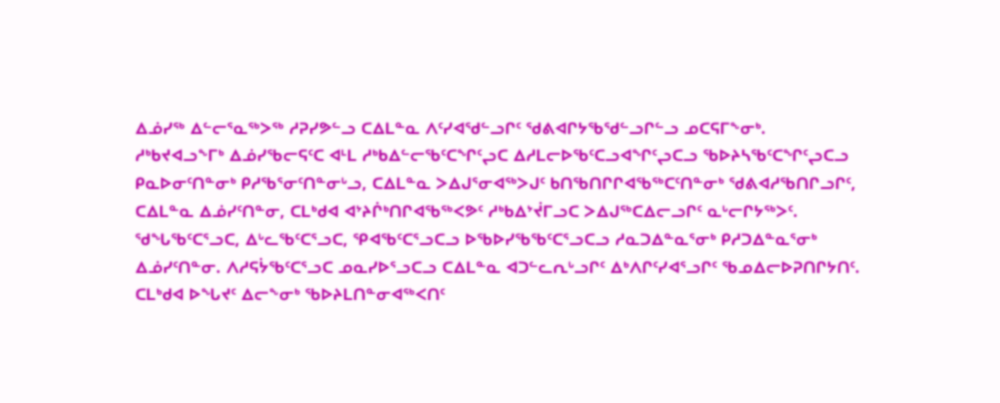ᐃᓅᓯᖅ ᐃᓪᓕᕐᓇᖅᐳᖅ ᓱᕈᓯᕗᓪᓗ ᑕᐃᒪᓐᓇ ᐱᑦᓯᐊᖁᓪᓗᒋᑦ ᖁᕕᐊᒋᔭᖃᖁᓪᓗᒋᓪᓗ ᓄᑕᕋᒥᖕᓂᒃ.
ᓱᒃᑲᔪᐊᓗᖕᒥᒃ ᐃᓅᓯᖃᓕᕋᑦᑕ ᐊᒻᒪ ᓱᒃᑲᐃᓪᓕᖃᑦᑕᖏᑦᖢᑕ ᐃᓱᒪᓕᐅᖃᑦᑕᓗᐊᖏᑦᖢᑕᓗ ᖃᐅᔨᓴᖃᑦᑕᖏᑦᖢᑕᓗ ᑭᓇᐅᓂᑦᑎᓐᓂᒃ ᑭᓱᖃᕐᓂᑦᑎᓐᓂᒡᓗ, ᑕᐃᒪᓐᓇ ᐳᐃᒍᕐᓂᐊᖅᐳᒍᑦ ᑲᑎᖃᑎᒋᒋᐊᖃᖅᑕᑦᑎᓐᓂᒃ ᖁᕕᐊᓱᖃᑎᒋᓗᒋᑦ, ᑕᐃᒪᓐᓇ ᐃᓅᓯᑦᑎᓐᓂ, ᑕᒪᒃᑯᐊ ᐊᔾᔨᒌᒃᑎᒋᐊᖃᖅᐸᕗᑦ ᓱᒃᑲᐃᔾᔫᒥᓗᑕ ᐳᐃᒍᖅᑕᐃᓕᓗᒋᑦ ᓇᒡᓕᒋᔭᖅᐳᑦ.
ᖁᖓᖃᑦᑕᕐᓗᑕ, ᐃᒡᓚᖃᑦᑕᕐᓗᑕ, ᕿᐊᖃᑦᑕᕐᓗᑕᓗ ᐅᖃᐅᓯᖃᖃᑦᑕᕐᓗᑕᓗ ᓱᓇᑐᐃᓐᓇᕐᓂᒃ ᑭᓱᑐᐃᓐᓇᕐᓂᒃ ᐃᓅᓯᑦᑎᓐᓂ. ᐱᓱᕋᔮᖃᑦᑕᕐᓗᑕ ᓄᓇᓯᐅᕐᓗᑕᓗ ᑕᐃᒪᓐᓇ ᐊᑐᓪᓚᕆᒡᓗᒋᑦ ᐃᒃᐱᒋᑦᓯᐊᕐᓗᒋᑦ ᖃᓄᐃᓕᐅᕈᑎᒋᔭᑎᑦ. ᑕᒪᒃᑯᐊ ᐅᖓᔪᑦ ᐃᓕᖕᓂᒃ ᖃᐅᔨᒪᑎᓐᓂᐊᖅᐸᑎᑦ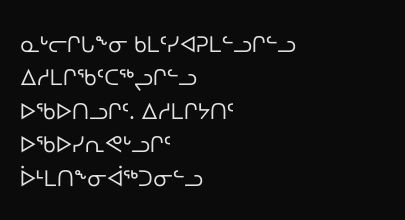ᓇᒡᓕᒋᒐᖕᓂ ᑲᒪᑦᓯᐊᕈᒪᓪᓗᒋᓪᓗ ᐃᓱᒪᒋᖃᑦᑕᖅᖢᒋᓪᓗ ᐅᖃᐅᑎᓗᒋᑦ. ᐃᓱᒪᒋᔭᑎᑦ ᐅᖃᐅᓯᕆᕙᒡᓗᒋᑦ ᐆᒻᒪᑎᖕᓂᐋᖅᑐᓂᓪᓗ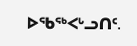ᐅᖃᖅᐸᒡᓗᑎᑦ.